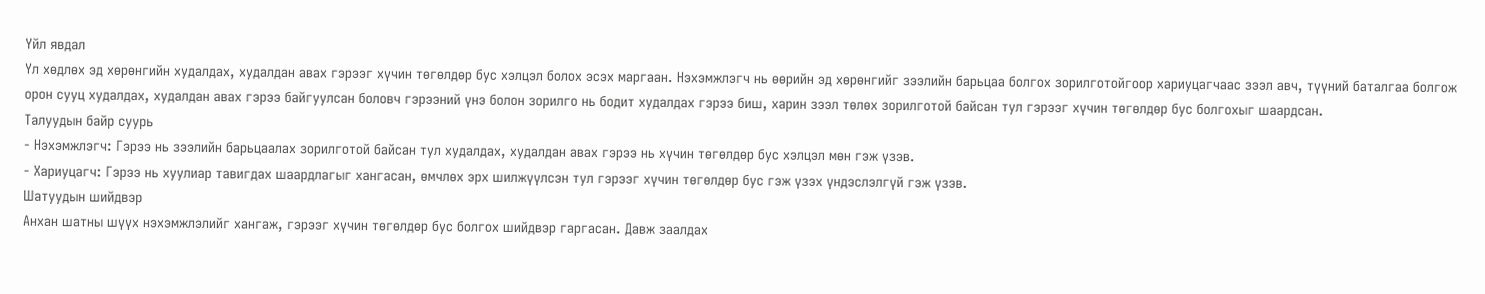Үйл явдал
Үл хөдлөх эд хөрөнгийн худалдах, худалдан авах гэрээг хүчин төгөлдөр бус хэлцэл болох эсэх маргаан. Нэхэмжлэгч нь өөрийн эд хөрөнгийг зээлийн барьцаа болгох зорилготойгоор хариуцагчаас зээл авч, түүний баталгаа болгож орон сууц худалдах, худалдан авах гэрээ байгуулсан боловч гэрээний үнэ болон зорилго нь бодит худалдах гэрээ биш, харин зээл төлөх зорилготой байсан тул гэрээг хүчин төгөлдөр бус болгохыг шаардсан.
Талуудын байр суурь
- Нэхэмжлэгч: Гэрээ нь зээлийн барьцаалах зорилготой байсан тул худалдах, худалдан авах гэрээ нь хүчин төгөлдөр бус хэлцэл мөн гэж үзэв.
- Хариуцагч: Гэрээ нь хуулиар тавигдах шаардлагыг хангасан, өмчлөх эрх шилжүүлсэн тул гэрээг хүчин төгөлдөр бус гэж үзэх үндэслэлгүй гэж үзэв.
Шатуудын шийдвэр
Анхан шатны шүүх нэхэмжлэлийг хангаж, гэрээг хүчин төгөлдөр бус болгох шийдвэр гаргасан. Давж заалдах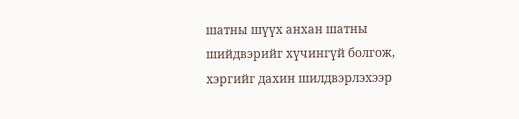шатны шүүх анхан шатны шийдвэрийг хүчингүй болгож, хэргийг дахин шилдвэрлэхээр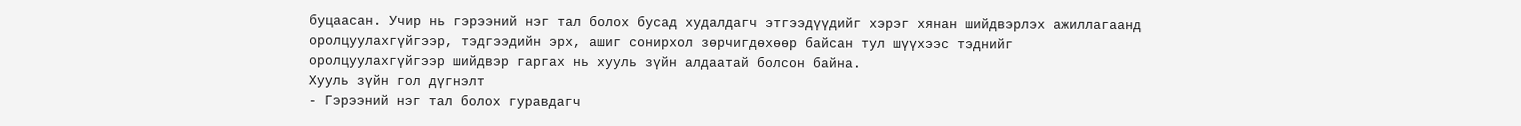буцаасан. Учир нь гэрээний нэг тал болох бусад худалдагч этгээдүүдийг хэрэг хянан шийдвэрлэх ажиллагаанд оролцуулахгүйгээр, тэдгээдийн эрх, ашиг сонирхол зөрчигдөхөөр байсан тул шүүхээс тэднийг оролцуулахгүйгээр шийдвэр гаргах нь хууль зүйн алдаатай болсон байна.
Хууль зүйн гол дүгнэлт
- Гэрээний нэг тал болох гуравдагч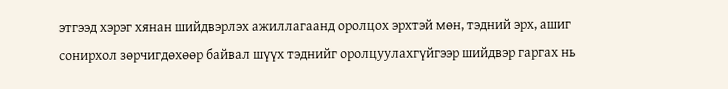этгээд хэрэг хянан шийдвэрлэх ажиллагаанд оролцох эрхтэй мөн, тэдний эрх, ашиг сонирхол зөрчигдөхөөр байвал шүүх тэднийг оролцуулахгүйгээр шийдвэр гаргах нь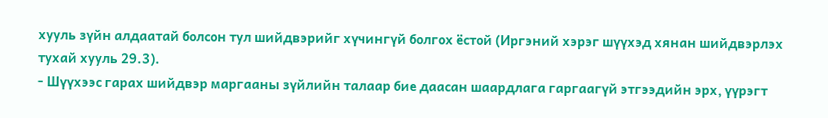хууль зүйн алдаатай болсон тул шийдвэрийг хүчингүй болгох ёстой (Иргэний хэрэг шүүхэд хянан шийдвэрлэх тухай хууль 29.3).
- Шүүхээс гарах шийдвэр маргааны зүйлийн талаар бие даасан шаардлага гаргаагүй этгээдийн эрх, үүрэгт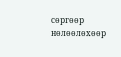сөргөөр нөлөөлөхөөр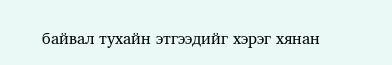байвал тухайн этгээдийг хэрэг хянан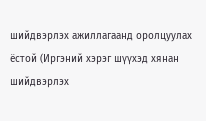шийдвэрлэх ажиллагаанд оролцуулах ёстой (Иргэний хэрэг шүүхэд хянан шийдвэрлэх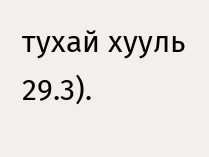тухай хууль 29.3).